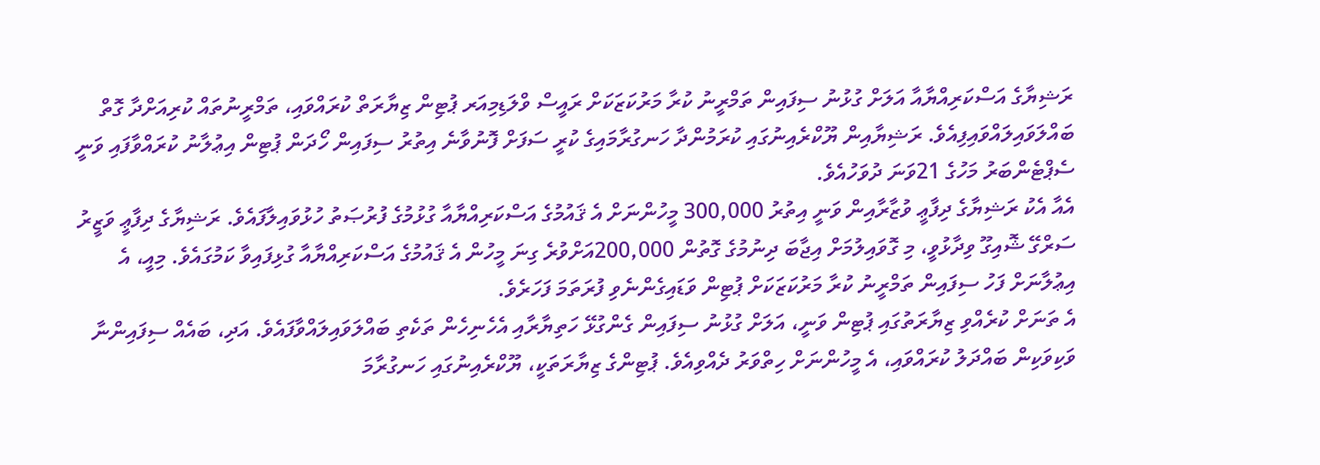ރަޝިޔާގެ އަސްކަރިއްޔާއާ އަލަށް ގުޅުނު ސިފައިން ތަމްރީނު ކުރާ މަރުކަޒަކަށް ރައީސް ވްލަޑިމިއަރ ޕުޓިން ޒިޔާރަތް ކުރައްވައި، ތަމްރީނުތައް ކުރިއަށްދާ ގޮތް ބައްލަވައިލައްވައިފިއެވެ. ރަޝިޔާއިން ޔޫކްރެއިނުގައި ކުރަމުންދާ ހަނގުރާމައިގެ ކުރީ ސަފަށް ފޮނުވާނެ އިތުރު ސިފައިން ހޯދަން ޕުޓިން އިޢުލާނު ކުރައްވާފައި ވަނީ ސެޕްޓެންބަރު މަހުގެ 21ވަނަ ދުވަހުއެވެ.
އެއާ އެކު ރަޝިޔާގެ ދިފާޢީ ވުޒާރާއިން ވަނީ އިތުރު 300,000 މީހުންނަށް އެ ޤައުމުގެ އަސްކަރިއްޔާއާ ގުޅުމުގެ ފުރުޞަތު ހުޅުވައިލާފައެވެ. ރަޝިޔާގެ ދިފާޢީ ވަޒީރު ސަރްގޭ ޝޮއިގޫ ވިދާޅުވީ، މި ގޮވައިލުމަށް އިޖާބަ ދިނުމުގެ ގޮތުން 200,000އަށްވުރެ ގިނަ މީހުން އެ ޤައުމުގެ އަސްކަރިއްޔާއާ ގުޅިފައިވާ ކަމުގައެވެ. މިއީ، އެ އިޢުލާނަށް ފަހު ސިފައިން ތަމްރީނު ކުރާ މަރުކަޒަކަށް ޕުޓިން ވަޑައިގެންނެވި ފުރަތަމަ ފަހަރެވެ.
އެ ތަނަށް ކުރެއްވި ޒިޔާރަތުގައި ޕުޓިން ވަނީ، އަލަށް ގުޅުނު ސިފައިން ގެންގުޅޭ ހަތިޔާރާއި އެހެނިހެން ތަކެތި ބައްލަވައިލައްވާފައެވެ. އަދި، ބައެއް ސިފައިންނާ ވަކިވަކިން ބައްދަލު ކުރައްވައި، އެ މީހުންނަށް ހިތްވަރު ދެއްވިއެވެ. ޕުޓިންގެ ޒިޔާރަތަކީ، ޔޫކްރެއިނުގައި ހަނގުރާމަ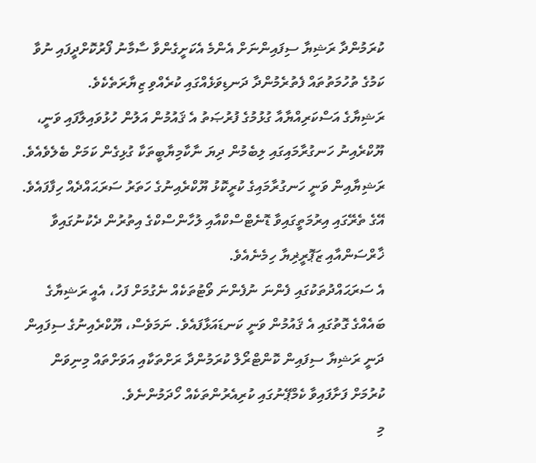ކުރަމުންދާ ރަޝިޔާ ސިފައިންނަށް އެންމެ އެކަށީގެންވާ ސާމާނު ފޯރުކޮށްދީފައި ނުވާ ކަމުގެ ތުހުމަތުތައް ފެތުރެމުންދާ ދަނޑިވަޅެއްގައި ކުރެއްވި ޒިޔާރަތެކެވެ.
ރަޝިޔާގެ އަސްކަރިއްޔާއާ ގުޅުމުގެ ފުރުޞަތު އެ ޤައުމުން އަލުން ހުޅުވައިލާފައި ވަނީ، ޔޫކްރެއިނު ހަނގުރާމައިގައި ލިބެމުން ދިޔަ ނާކާމިޔާބީތަކާ ގުޅިގެން ކަމަށް ބެލެވެއެވެ. ރަޝިޔާއިން ވަނީ ހަނގުރާމައިގެ ކުރީކޮޅު ޔޫކްރެއިނުގެ ހަތަރު ސަރަޙައްދެއް ހިފާފައެވެ. އޭގެ ތެރޭގައި އިރުމަތީގައިވާ ޑޮނެޓްސްކްއާއި ލުހާންސްކްގެ އިތުރުން ދެކުނުގައިވާ ޚާރްސަންއާއި ޒަޕޮރީޜިޔާ ހިމެނެއެވެ.
އެ ސަރަޙައްދުތަކުގައި ފެންނަ ނުފެންނަ ވޯޓުތަކެއް ނެގުމަށް ފަހު، އެއީ ރަޝިޔާގެ ބައެއްގެ ގޮތުގައި އެ ޤައުމުން ވަނީ ކަނޑައަޅާފައެވެ. ނަމަވެސް، ޔޫކްރެއިނުގެ ސިފައިން ދަނީ ރަޝިޔާ ސިފައިން ކޮންޓްރޯލް ކުރަމުންދާ ރަށްތަކާއި އަވަށްތައް މިނިވަން ކުރުމަށް ފަށާފައިވާ ކެމްޕޭނުގައި ކުރިއެރުންތަކެއް ހޯދަމުންނެވެ.
މި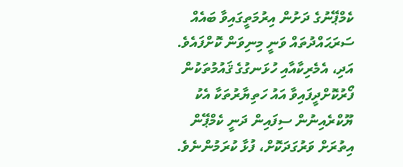ކެމްޕޭނުގެ ދަށުން އިރުމަތީގައިވާ ބައެއް ސަރަޙައްދުތައް ވަނީ މިނިވަން ކޮށްފައެވެ. އަދި، އެމެރިކާއާއި ހުޅަނގުގެ ޤައުމުތަކުން ފޯރުކޮށްދީފައިވާ އައު ހަތިޔާރުތަކާ އެކު ޔޫކްރެއިނުން ސިފައިން ދަނީ ކެމްޕޭން އިތުރަށް ވަރުގަދަކޮށް، ފުޅާ ކުރަމުންނެވެ.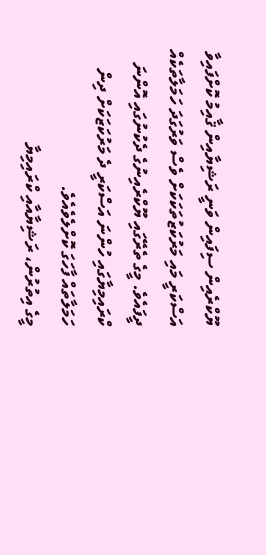ޔޫކްރެއިން ސިފައިން ވަނީ ރަޝިޔާއިން ޤާއިމު ކޮށްފައިވާ އަސްކަރީ މައި މަރުކަޒުތަކަކަށް ވެސް ވަރުގަދަ ހަމަލާތަކެއް ދީފައެވެ. މީގެ ތެރޭގައި ޔޫކްރެއިނުގެ ދެކުނުގައި އޮންނަ ކްރައިމިޔާގައި ހުންނަ އަސްކަރީ ދެ މަރުކަޒަކަށް ދިން ހަމަލާތައް ފާހަގަ ކޮށްލެވެއެވެ.
މީގެ އިތުރުން، ރަޝިޔާއާއި ކްރައިމިޔާ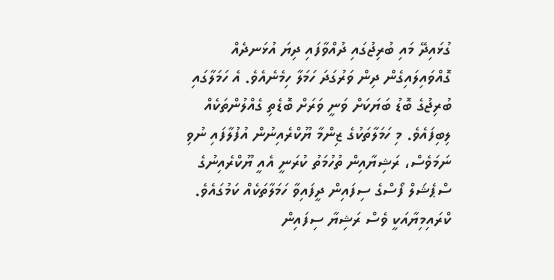ގުޅައިދޭ މައި ބުރިޖުގައި ދުއްވާފައި ދިޔަ އުޅަނދެއް ގޮއްވައިލައިގެން ދިން ވަރުގަދަ ހަމަލާ ހިމެނެއެވެ. އެ ހަމަލާގައި ބުރިޖުގެ ބޮޑު ބަޔަކަށް ވަނީ ވަރަށް ބޮޑެތި ގެއްލުންތަކެއް ލިބިފައެވެ. މި ހަމަލާތަކުގެ ޒިންމާ ޔޫކްރެއިނުން އުފުލާފައި ނުވި ނަމަވެސް، ރަޝިޔާއިން ތުހުމަތު ކުރަނީ އެއީ ޔޫކްރެއިނުގެ ސްޕެޝަލް ފޯސްގެ ސިފައިން ދީފައިވާ ހަމަލާތަކެއް ކަމުގައެވެ.
ކްރައިމިޔާއަކީ ވެސް ރަޝިޔާ ސިފައިން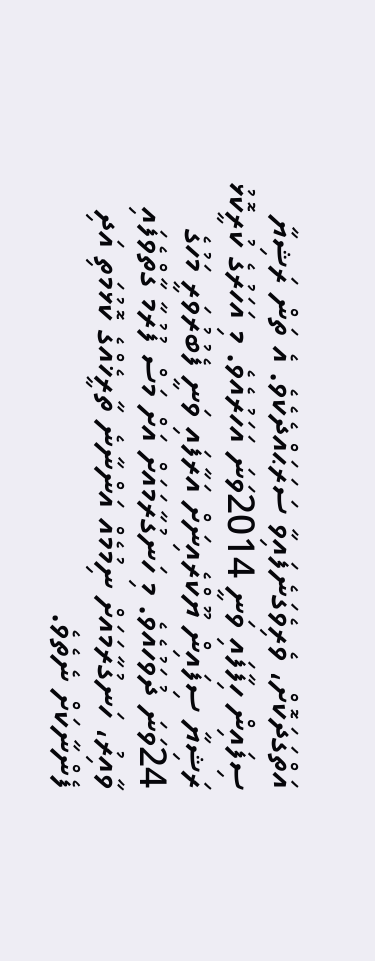އަތްގަދަކޮށް، ވެރިވެގަނެފައިވާ ސަރަޙައްދެކެވެ. އެ ތަން ރަޝިޔާ ސިފައިން ހިފާފައި ވަނީ 2014ވަނަ އަހަރުއެވެ. މި އަހަރުގެ ކުރީކޮޅު ރަޝިޔާ ސިފައިން ޔޫކްރެއިނަށް އަރާފައި ވަނީ ފެބުރުވަރީ މަހުގެ 24ވަނަ ދުވަހުއެވެ. މި ހަނގުރާމައަށް އަށް މަސް ފުރުމާ ގާތްވެފައި ވާއިރު، ހަނގުރާމައަށް ނިމުމެއް އަންނާނެ ތާރީޚެއްގެ ކޮޅުމަތި އަދި ފެންނާކަށް ނެތެވެ.